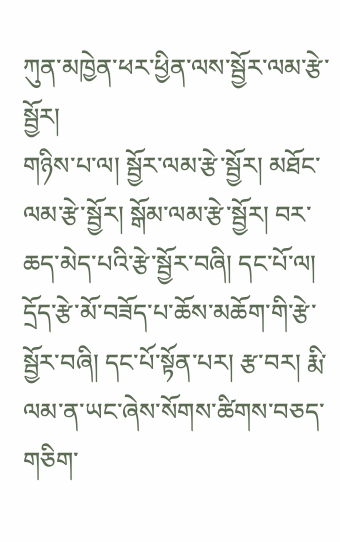ཀུན་མཁྱེན་ཕར་ཕྱིན་ལས་སྦྱོར་ལམ་རྩེ་སྦྱོར།
གཉིས་པ་ལ། སྦྱོར་ལམ་རྩེ་སྦྱོར། མཐོང་ལམ་རྩེ་སྦྱོར། སྒོམ་ལམ་རྩེ་སྦྱོར། བར་ཆད་མེད་པའི་རྩེ་སྦྱོར་བཞི། དང་པོ་ལ། དྲོད་རྩེ་མོ་བཟོད་པ་ཆོས་མཆོག་གི་རྩེ་སྦྱོར་བཞི། དང་པོ་སྟོན་པར། རྩ་བར། རྨི་ལམ་ན་ཡང་ཞེས་སོགས་ཚིགས་བཅད་གཅིག་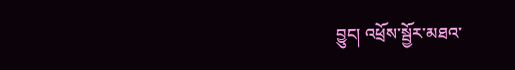བྱུང། འཕྲོས་སྦྱོར་མཐའ་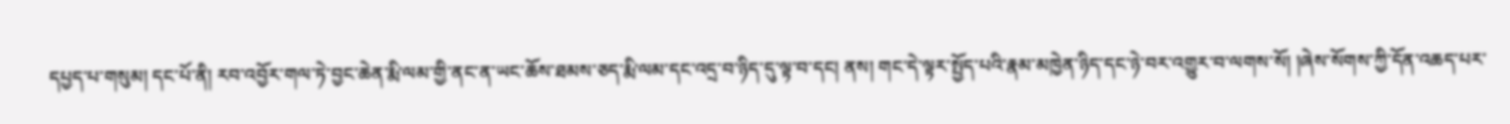དཔྱད་པ་གསུམ། དང་པོ་ནི། རབ་འབྱོར་གལ་ཏེ་བྱང་ཆེན་རྨི་ལམ་གྱི་ནང་ན་ཡང་ཆོས་ཐམས་ཅད་རྨི་ལམ་དང་འདྲ་བ་ཉིད་དུ་ལྟ་བ་དང། ནས། གང་དེ་ལྟར་སྤྱོད་པའི་རྣམ་མཁྱེན་ཉིད་དང་ཉེ་བར་འགྱུར་བ་ལགས་སོ། །ཞེས་སོགས་ཀྱི་དོན་འཆད་པར་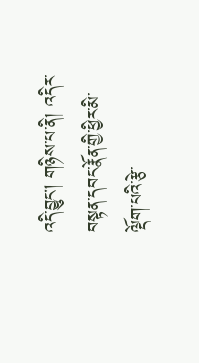འདི་བྱུང། གཉིས་པ་ནི། འདིར་བསྟན་དབང་རྣོན་གྱི་ཕྱིར་མི་ལྡོག་པའི་རྩེ་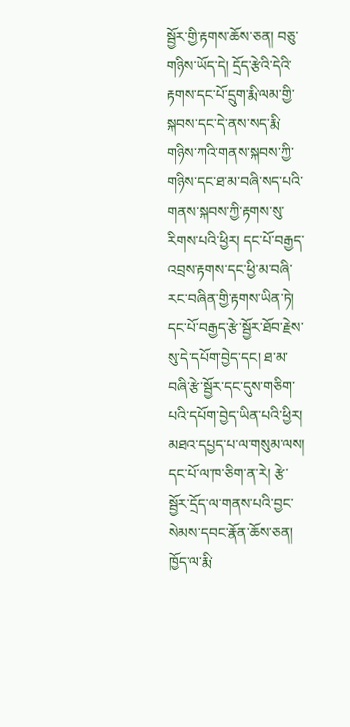སྦྱོར་གྱི་རྟགས་ཆོས་ཅན། བཅུ་གཉིས་ཡོད་དེ། དྲོད་རྩེའི་དེའི་རྟགས་དང་པོ་དྲུག་རྨི་ལམ་གྱི་སྐབས་དང་དེ་ནས་སད་རྨི་གཉིས་ཀའི་གནས་སྐབས་ཀྱི་གཉིས་དང་ཐ་མ་བཞི་སད་པའི་གནས་སྐབས་ཀྱི་རྟགས་སུ་རིགས་པའི་ཕྱིར། དང་པོ་བརྒྱད་འབྲས་རྟགས་དང་ཕྱི་མ་བཞི་རང་བཞིན་གྱི་རྟགས་ཡིན་ཏེ། དང་པོ་བརྒྱད་རྩེ་སྦྱོར་ཐོབ་རྗེས་སུ་དེ་དཔོག་བྱེད་དང། ཐ་མ་བཞི་རྩེ་སྦྱོར་དང་དུས་གཅིག་པའི་དཔོག་བྱེད་ཡིན་པའི་ཕྱིར།
མཐའ་དཔྱད་པ་ལ་གསུམ་ལས། དང་པོ་ལ་ཁ་ཅིག་ན་རེ། རྩེ་སྦྱོར་དྲོད་ལ་གནས་པའི་བྱང་སེམས་དབང་རྣོན་ཆོས་ཅན། ཁྱོད་ལ་རྨི་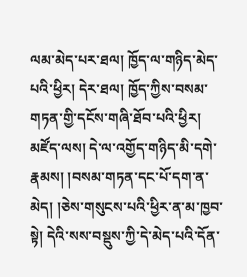ལམ་མེད་པར་ཐལ། ཁྱོད་ལ་གཉིད་མེད་པའི་ཕྱིར། དེར་ཐལ། ཁྱོད་ཀྱིས་བསམ་གཏན་གྱི་དངོས་གཞི་ཐོབ་པའི་ཕྱིར། མཛོད་ལས། དེ་ལ་འགྱོད་གཉིད་མི་དགེ་རྣམས། །བསམ་གཏན་དང་པོ་དག་ན་མེད། །ཅེས་གསུངས་པའི་ཕྱིར་ན་མ་ཁྱབ་སྟེ། དེའི་སས་བསྡུས་ཀྱི་དེ་མེད་པའི་དོན་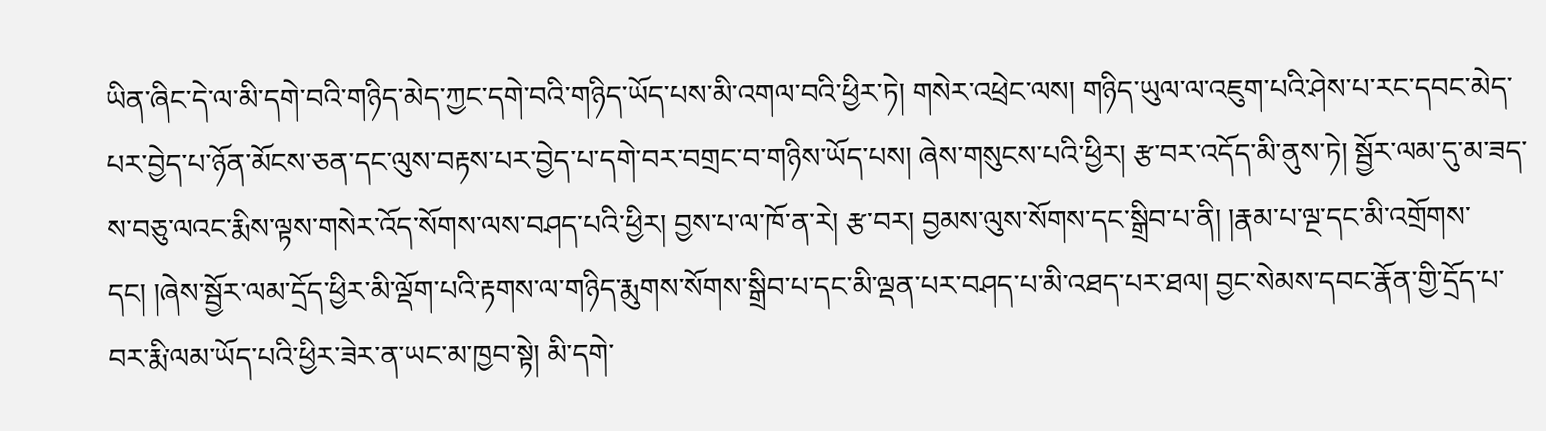ཡིན་ཞིང་དེ་ལ་མི་དགེ་བའི་གཉིད་མེད་ཀྱང་དགེ་བའི་གཉིད་ཡོད་པས་མི་འགལ་བའི་ཕྱིར་ཏེ། གསེར་འཕྲེང་ལས། གཉིད་ཡུལ་ལ་འཇུག་པའི་ཤེས་པ་རང་དབང་མེད་པར་བྱེད་པ་ཉོན་མོངས་ཅན་དང་ལུས་བརྟས་པར་བྱེད་པ་དགེ་བར་བགྲང་བ་གཉིས་ཡོད་པས། ཞེས་གསུངས་པའི་ཕྱིར། རྩ་བར་འདོད་མི་ནུས་ཏེ། སྦྱོར་ལམ་དུ་མ་ཟད་ས་བཅུ་ལའང་རྨིས་ལྟས་གསེར་འོད་སོགས་ལས་བཤད་པའི་ཕྱིར། བྱས་པ་ལ་ཁོ་ན་རེ། རྩ་བར། བྱམས་ལུས་སོགས་དང་སྒྲིབ་པ་ནི། །རྣམ་པ་ལྔ་དང་མི་འགྲོགས་དང། །ཞེས་སྦྱོར་ལམ་དྲོད་ཕྱིར་མི་ལྡོག་པའི་རྟགས་ལ་གཉིད་རྨུགས་སོགས་སྒྲིབ་པ་དང་མི་ལྡན་པར་བཤད་པ་མི་འཐད་པར་ཐལ། བྱང་སེམས་དབང་རྣོན་གྱི་དྲོད་པ་བར་རྨི་ལམ་ཡོད་པའི་ཕྱིར་ཟེར་ན་ཡང་མ་ཁྱབ་སྟེ། མི་དགེ་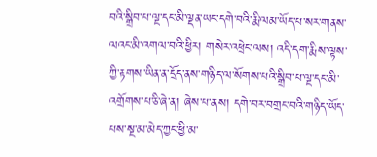བའི་སྒྲིབ་པ་ལྔ་དང་མི་ལྡན་ཡང་དགེ་བའི་རྨི་ལམ་ཡོད་པ་སར་གནས་ལའང་མི་འགལ་བའི་ཕྱིར། གསེར་འཕྲེང་ལས། འདི་དག་རྨིས་ལྟས་ཀྱི་རྟགས་ཡིན་ན་དྲོད་ནས་གཉིད་ལ་སོགས་པའི་སྒྲིབ་པ་ལྔ་དང་མི་འགྲོགས་པ་ཅི་ཞེ་ན། ཞེས་པ་ནས། དགེ་བར་བགྲང་བའི་གཉིད་ཡོད་པས་སྔ་མ་མེད་ཀྱང་ཕྱི་མ་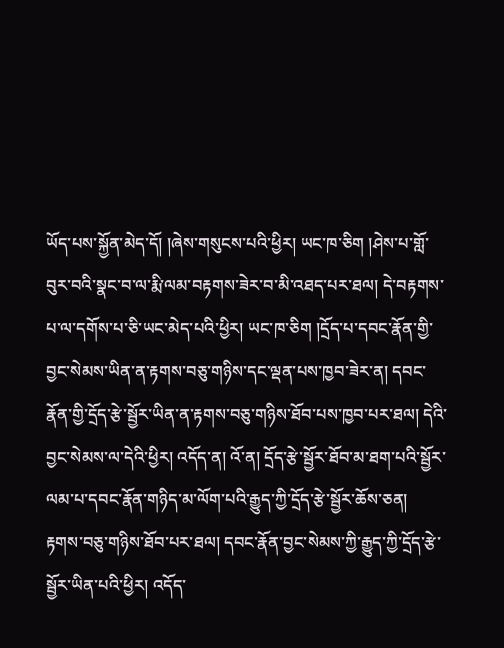ཡོད་པས་སྐྱོན་མེད་དོ། །ཞེས་གསུངས་པའི་ཕྱིར། ཡང་ཁ་ཅིག །ཤེས་པ་གློ་བུར་བའི་སྣང་བ་ལ་རྨི་ལམ་བརྟགས་ཟེར་བ་མི་འཐད་པར་ཐལ། དེ་བརྟགས་པ་ལ་དགོས་པ་ཅི་ཡང་མེད་པའི་ཕྱིར། ཡང་ཁ་ཅིག །དྲོད་པ་དབང་རྣོན་གྱི་བྱང་སེམས་ཡིན་ན་རྟགས་བཅུ་གཉིས་དང་ལྡན་པས་ཁྱབ་ཟེར་ན། དབང་རྣོན་གྱི་དྲོད་རྩེ་སྦྱོར་ཡིན་ན་རྟགས་བཅུ་གཉིས་ཐོབ་པས་ཁྱབ་པར་ཐལ། དེའི་བྱང་སེམས་ལ་དེའི་ཕྱིར། འདོད་ན། འོ་ན། དྲོད་རྩེ་སྦྱོར་ཐོབ་མ་ཐག་པའི་སྦྱོར་ལམ་པ་དབང་རྣོན་གཉིད་མ་ལོག་པའི་རྒྱུད་ཀྱི་དྲོད་རྩེ་སྦྱོར་ཆོས་ཅན། རྟགས་བཅུ་གཉིས་ཐོབ་པར་ཐལ། དབང་རྣོན་བྱང་སེམས་ཀྱི་རྒྱུད་ཀྱི་དྲོད་རྩེ་སྦྱོར་ཡིན་པའི་ཕྱིར། འདོད་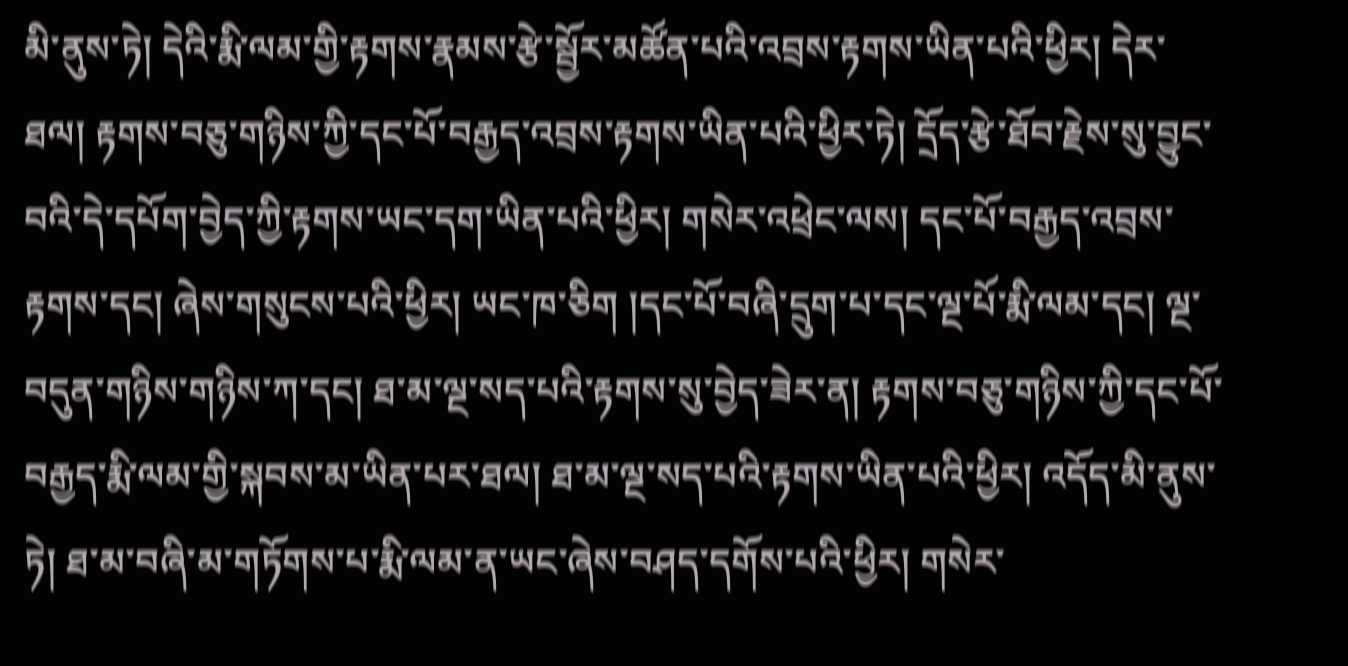མི་ནུས་ཏེ། དེའི་རྨི་ལམ་གྱི་རྟགས་རྣམས་རྩེ་སྦྱོར་མཚོན་པའི་འབྲས་རྟགས་ཡིན་པའི་ཕྱིར། དེར་ཐལ། རྟགས་བཅུ་གཉིས་ཀྱི་དང་པོ་བརྒྱད་འབྲས་རྟགས་ཡིན་པའི་ཕྱིར་ཏེ། དྲོད་རྩེ་ཐོབ་རྗེས་སུ་བྱུང་བའི་དེ་དཔོག་བྱེད་ཀྱི་རྟགས་ཡང་དག་ཡིན་པའི་ཕྱིར། གསེར་འཕྲེང་ལས། དང་པོ་བརྒྱད་འབྲས་རྟགས་དང། ཞེས་གསུངས་པའི་ཕྱིར། ཡང་ཁ་ཅིག །དང་པོ་བཞི་དྲུག་པ་དང་ལྔ་པོ་རྨི་ལམ་དང། ལྔ་བདུན་གཉིས་གཉིས་ཀ་དང། ཐ་མ་ལྔ་སད་པའི་རྟགས་སུ་བྱེད་ཟེར་ན། རྟགས་བཅུ་གཉིས་ཀྱི་དང་པོ་བརྒྱད་རྨི་ལམ་གྱི་སྐབས་མ་ཡིན་པར་ཐལ། ཐ་མ་ལྔ་སད་པའི་རྟགས་ཡིན་པའི་ཕྱིར། འདོད་མི་ནུས་ཏེ། ཐ་མ་བཞི་མ་གཏོགས་པ་རྨི་ལམ་ན་ཡང་ཞེས་བཤད་དགོས་པའི་ཕྱིར། གསེར་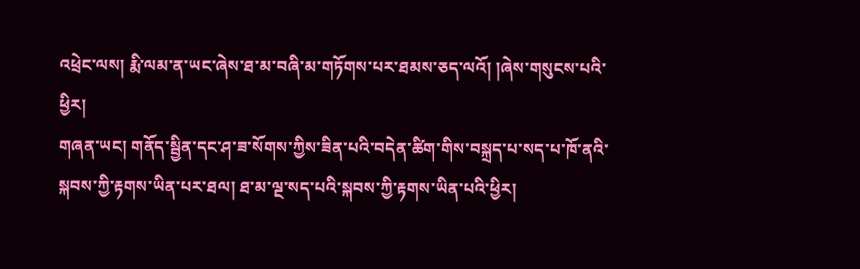འཕྲེང་ལས། རྨི་ལམ་ན་ཡང་ཞེས་ཐ་མ་བཞི་མ་གཏོགས་པར་ཐམས་ཅད་ལའོ། །ཞེས་གསུངས་པའི་ཕྱིར།
གཞན་ཡང། གནོད་སྦྱིན་དང་ཤ་ཟ་སོགས་ཀྱིས་ཟིན་པའི་བདེན་ཚིག་གིས་བསྐྲད་པ་སད་པ་ཁོ་ནའི་སྐབས་ཀྱི་རྟགས་ཡིན་པར་ཐལ། ཐ་མ་ལྔ་སད་པའི་སྐབས་ཀྱི་རྟགས་ཡིན་པའི་ཕྱིར།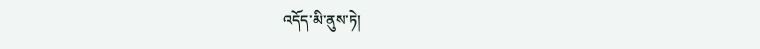འདོད་མི་ནུས་ཏེ།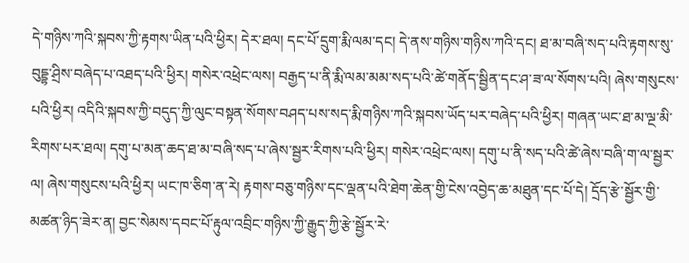དེ་གཉིས་ཀའི་སྐབས་ཀྱི་རྟགས་ཡིན་པའི་ཕྱིར། དེར་ཐལ། དང་པོ་དྲུག་རྨི་ལམ་དང། དེ་ནས་གཉིས་གཉིས་ཀའི་དང། ཐ་མ་བཞི་སད་པའི་རྟགས་སུ་བུདྡྷ་ཤྲིས་བཞེད་པ་འཐད་པའི་ཕྱིར། གསེར་འཕྲེང་ལས། བརྒྱད་པ་ནི་རྨི་ལམ་མམ་སད་པའི་ཚེ་གནོད་སྦྱིན་དང་ཤ་ཟ་ལ་སོགས་པའི། ཞེས་གསུངས་པའི་ཕྱིར། འདིའི་སྐབས་ཀྱི་བདུད་ཀྱི་ལུང་བསྟན་སོགས་བཤད་པས་སད་རྨི་གཉིས་ཀའི་སྐབས་ཡོད་པར་བཞེད་པའི་ཕྱིར། གཞན་ཡང་ཐ་མ་ལྔ་མི་རིགས་པར་ཐལ། དགུ་པ་མན་ཆད་ཐ་མ་བཞི་སད་པ་ཞེས་སྦྱར་རིགས་པའི་ཕྱིར། གསེར་འཕྲེང་ལས། དགུ་པ་ནི་སད་པའི་ཚེ་ཞེས་བཞི་ག་ལ་སྦྱར་ལ། ཞེས་གསུངས་པའི་ཕྱིར། ཡང་ཁ་ཅིག་ན་རེ། རྟགས་བཅུ་གཉིས་དང་ལྡན་པའི་ཐེག་ཆེན་གྱི་ངེས་འབྱེད་ཆ་མཐུན་དང་པོ་དེ། དྲོད་རྩེ་སྦྱོར་གྱི་མཚན་ཉིད་ཟེར་ན། བྱང་སེམས་དབང་པོ་རྟུལ་འབྲིང་གཉིས་ཀྱི་རྒྱུད་ཀྱི་རྩེ་སྦྱོར་རེ་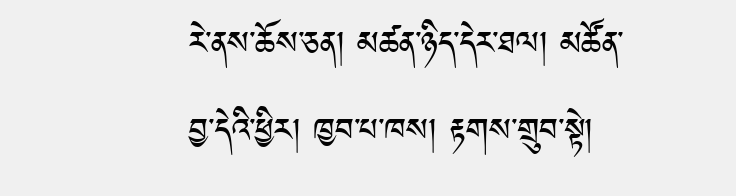རེ་ནས་ཆོས་ཅན། མཚན་ཉིད་དེར་ཐལ། མཚོན་བྱ་དེའི་ཕྱིར། ཁྱབ་པ་ཁས། རྟགས་གྲུབ་སྟེ།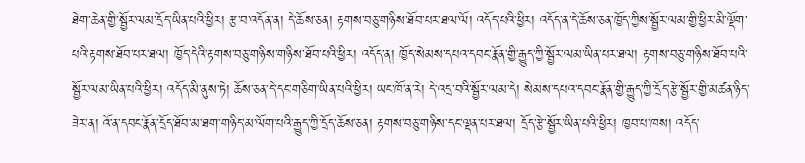ཐེག་ཆེན་གྱི་སྦྱོར་ལམ་དྲོད་ཡིན་པའི་ཕྱིར། རྩ་བ་འདོན་ན། དེ་ཆོས་ཅན། རྟགས་བཅུ་གཉིས་ཐོབ་པར་ཐལ་ལོ། འདོད་པའི་ཕྱིར། འདོད་ན་དེ་ཆོས་ཅན་ཁྱོད་ཀྱིས་སྦྱོར་ལམ་གྱི་ཕྱིར་མི་ལྡོག་པའི་རྟགས་ཐོབ་པར་ཐལ། ཁྱོད་དེའི་རྟགས་བཅུ་གཉིས་གཉིས་ཐོབ་པའི་ཕྱིར། འདོད་ན། ཁྱོད་སེམས་དཔའ་དབང་རྣོན་གྱི་རྒྱུད་ཀྱི་སྦྱོར་ལམ་ཡིན་པར་ཐལ། རྟགས་བཅུ་གཉིས་ཐོབ་པའི་སྦྱོར་ལམ་ཡིན་པའི་ཕྱིར། འདོད་མི་ནུས་ཏེ། ཆོས་ཅན་དེ་དང་གཅིག་ཡིན་པའི་ཕྱིར། ཡང་ཁོ་ན་རེ། དེ་འདྲ་བའི་སྦྱོར་ལམ་དེ། སེམས་དཔའ་དབང་རྣོན་གྱི་རྒྱུད་ཀྱི་དྲོད་རྩེ་སྦྱོར་གྱི་མཚན་ཉིད་ཟེར་ན། འོ་ན་དབང་རྣོན་དྲོད་ཐོབ་མ་ཐག་གཉིད་མ་ལོག་པའི་རྒྱུད་ཀྱི་དྲོད་ཆོས་ཅན། རྟགས་བཅུ་གཉིས་དང་ལྡན་པར་ཐལ། དྲོད་རྩེ་སྦྱོར་ཡིན་པའི་ཕྱིར། ཁྱབ་པ་ཁས། འདོད་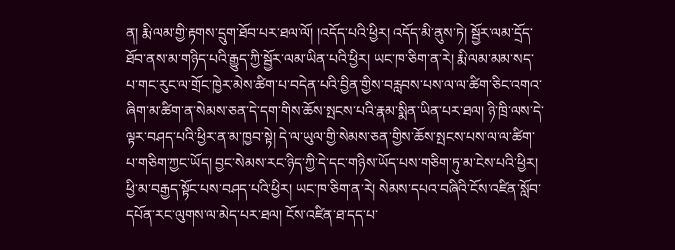ན། རྨི་ལམ་གྱི་རྟགས་དྲུག་ཐོབ་པར་ཐལ་ལོ། །འདོད་པའི་ཕྱིར། འདོད་མི་ནུས་ཏེ། སྦྱོར་ལམ་དྲོད་ཐོབ་ནས་མ་གཉིད་པའི་རྒྱུད་ཀྱི་སྦྱོར་ལམ་ཡིན་པའི་ཕྱིར། ཡང་ཁ་ཅིག་ན་རེ། རྨི་ལམ་མམ་སད་པ་གང་རུང་ལ་གྲོང་ཁྱེར་མེས་ཚིག་པ་བདེན་པའི་བྱིན་གྱིས་བརླབས་པས་ལ་ལ་ཚིག་ཅིང་འགའ་ཞིག་མ་ཚིག་ན་སེམས་ཅན་དེ་དག་གིས་ཆོས་སྤངས་པའི་རྣམ་སྨིན་ཡིན་པར་ཐལ། ཉི་ཁྲི་ལས་དེ་ལྟར་བཤད་པའི་ཕྱིར་ན་མ་ཁྱབ་སྟེ། དེ་ལ་ཡུལ་གྱི་སེམས་ཅན་གྱིས་ཆོས་སྤངས་པས་ལ་ལ་ཚིག་པ་གཅིག་ཀྱང་ཡོད། བྱང་སེམས་རང་ཉིད་ཀྱི་དེ་དང་གཉིས་ཡོད་པས་གཅིག་ཏུ་མ་ངེས་པའི་ཕྱིར། ཕྱི་མ་བརྒྱད་སྟོང་པས་བཤད་པའི་ཕྱིར། ཡང་ཁ་ཅིག་ན་རེ། སེམས་དཔའ་བཞིའི་ངོས་འཛིན་སློབ་དཔོན་རང་ལུགས་ལ་མེད་པར་ཐལ། ངོས་འཛིན་ཐ་དད་པ་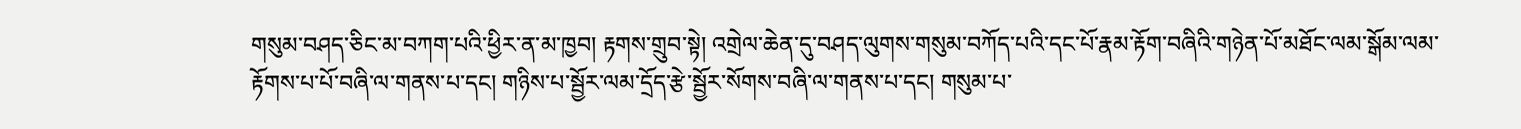གསུམ་བཤད་ཅིང་མ་བཀག་པའི་ཕྱིར་ན་མ་ཁྱབ། རྟགས་གྲུབ་སྟེ། འགྲེལ་ཆེན་དུ་བཤད་ལུགས་གསུམ་བཀོད་པའི་དང་པོ་རྣམ་རྟོག་བཞིའི་གཉེན་པོ་མཐོང་ལམ་སྒོམ་ལམ་རྟོགས་པ་པོ་བཞི་ལ་གནས་པ་དང། གཉིས་པ་སྦྱོར་ལམ་དྲོད་རྩེ་སྦྱོར་སོགས་བཞི་ལ་གནས་པ་དང། གསུམ་པ་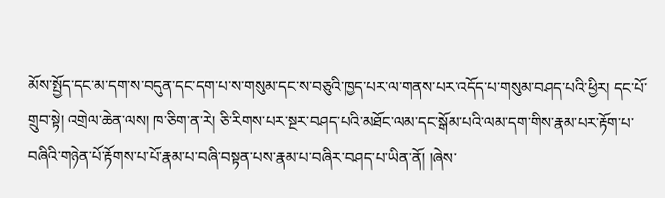མོས་སྤྱོད་དང་མ་དག་ས་བདུན་དང་དག་པ་ས་གསུམ་དང་ས་བཅུའི་ཁྱད་པར་ལ་གནས་པར་འདོད་པ་གསུམ་བཤད་པའི་ཕྱིར། དང་པོ་གྲུབ་སྟེ། འགྲེལ་ཆེན་ལས། ཁ་ཅིག་ན་རེ། ཅི་རིགས་པར་སྔར་བཤད་པའི་མཐོང་ལམ་དང་སྒོམ་པའི་ལམ་དག་གིས་རྣམ་པར་རྟོག་པ་བཞིའི་གཉེན་པོ་རྟོགས་པ་པོ་རྣམ་པ་བཞི་བསྟན་པས་རྣམ་པ་བཞིར་བཤད་པ་ཡིན་ནོ། །ཞེས་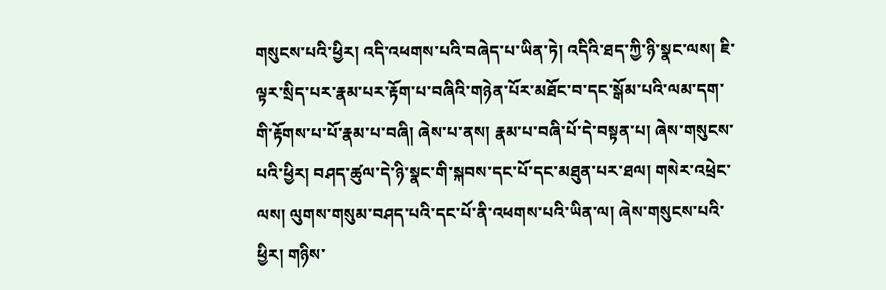གསུངས་པའི་ཕྱིར། འདི་འཕགས་པའི་བཞེད་པ་ཡིན་ཏེ། འདིའི་ཐད་ཀྱི་ཉི་སྣང་ལས། ཇི་ལྟར་སྲིད་པར་རྣམ་པར་རྟོག་པ་བཞིའི་གཉེན་པོར་མཐོང་བ་དང་སྒོམ་པའི་ལམ་དག་གི་རྟོགས་པ་པོ་རྣམ་པ་བཞི། ཞེས་པ་ནས། རྣམ་པ་བཞི་པོ་དེ་བསྟན་པ། ཞེས་གསུངས་པའི་ཕྱིར། བཤད་ཚུལ་དེ་ཉི་སྣང་གི་སྐབས་དང་པོ་དང་མཐུན་པར་ཐལ། གསེར་འཕྲེང་ལས། ལུགས་གསུམ་བཤད་པའི་དང་པོ་ནི་འཕགས་པའི་ཡིན་ལ། ཞེས་གསུངས་པའི་ཕྱིར། གཉིས་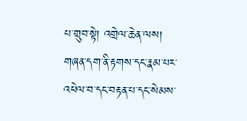པ་གྲུབ་སྟེ། འགྲེལ་ཆེན་ལས། གཞན་དག་ནི་རྟགས་དང་རྣམ་པར་འཕེལ་བ་དང་བརྟན་པ་དང་སེམས་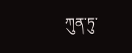ཀུན་ཏུ་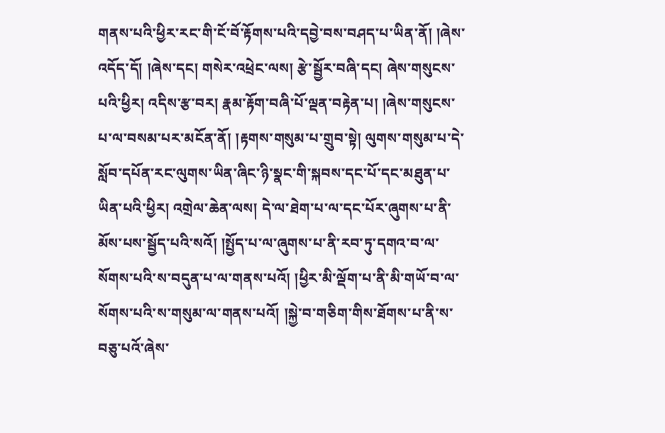གནས་པའི་ཕྱིར་རང་གི་ངོ་བོ་རྟོགས་པའི་དབྱེ་བས་བཤད་པ་ཡིན་ནོ། །ཞེས་འདོད་དོ། །ཞེས་དང། གསེར་འཕྲེང་ལས། རྩེ་སྦྱོར་བཞི་དང། ཞེས་གསུངས་པའི་ཕྱིར། འདིས་རྩ་བར། རྣམ་རྟོག་བཞི་པོ་ལྡན་བརྟེན་པ། །ཞེས་གསུངས་པ་ལ་བསམ་པར་མངོན་ནོ། །རྟགས་གསུམ་པ་གྲུབ་སྟེ། ལུགས་གསུམ་པ་དེ་སློབ་དཔོན་རང་ལུགས་ཡིན་ཞིང་ཉི་སྣང་གི་སྐབས་དང་པོ་དང་མཐུན་པ་ཡིན་པའི་ཕྱིར། འགྲེལ་ཆེན་ལས། དེ་ལ་ཐེག་པ་ལ་དང་པོར་ཞུགས་པ་ནི་མོས་པས་སྦྱོད་པའི་སའོ། །སྤྱོད་པ་ལ་ཞུགས་པ་ནི་རབ་ཏུ་དགའ་བ་ལ་སོགས་པའི་ས་བདུན་པ་ལ་གནས་པའོ། །ཕྱིར་མི་ལྡོག་པ་ནི་མི་གཡོ་བ་ལ་སོགས་པའི་ས་གསུམ་ལ་གནས་པའོ། །སྐྱེ་བ་གཅིག་གིས་ཐོགས་པ་ནི་ས་བཅུ་པའོ་ཞེས་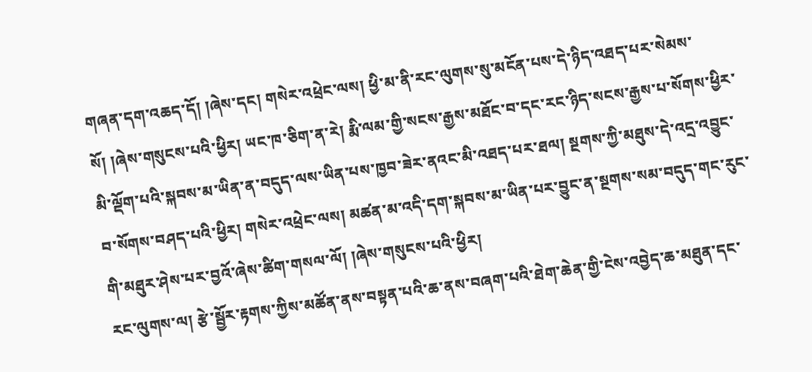གཞན་དག་འཆད་དོ། །ཞེས་དང། གསེར་འཕྲེང་ལས། ཕྱི་མ་ནི་རང་ལུགས་སུ་མངོན་པས་དེ་ཉིད་འཐད་པར་སེམས་སོ། །ཞེས་གསུངས་པའི་ཕྱིར། ཡང་ཁ་ཅིག་ན་རེ། རྨི་ལམ་གྱི་སངས་རྒྱས་མཐོང་བ་དང་རང་ཉིད་སངས་རྒྱས་པ་སོགས་ཕྱིར་མི་ལྡོག་པའི་སྐབས་མ་ཡིན་ན་བདུད་ལས་ཡིན་པས་ཁྱབ་ཟེར་ནའང་མི་འཐད་པར་ཐལ། སྔགས་ཀྱི་མཐུས་དེ་འདྲ་འབྱུང་བ་སོགས་བཤད་པའི་ཕྱིར། གསེར་འཕྲེང་ལས། མཚན་མ་འདི་དག་སྐབས་མ་ཡིན་པར་བྱུང་ན་སྔགས་སམ་བདུད་གང་རུང་གི་མཐུར་ཤེས་པར་བྱའོ་ཞེས་ཚིག་གསལ་ལོ། །ཞེས་གསུངས་པའི་ཕྱིར།
རང་ལུགས་ལ། རྩེ་སྦྱོར་རྟགས་ཀྱིས་མཚོན་ནས་བསྟན་པའི་ཆ་ནས་བཞག་པའི་ཐེག་ཆེན་གྱི་ངེས་འབྱེད་ཆ་མཐུན་དང་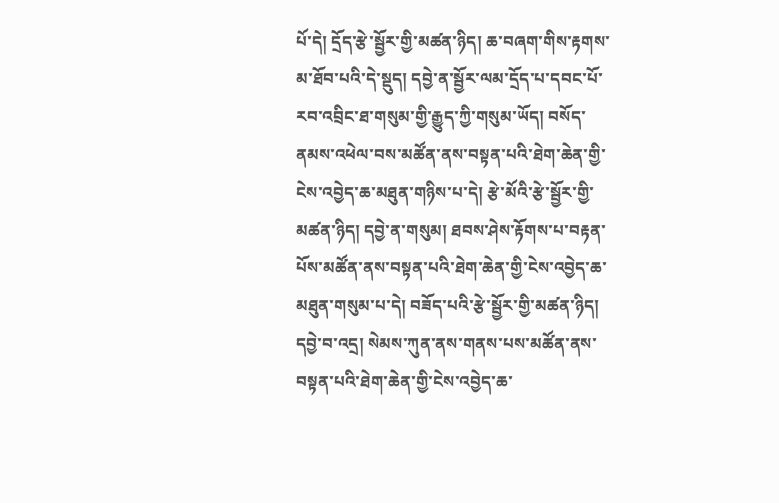པོ་དེ། དྲོད་རྩེ་སྦྱོར་གྱི་མཚན་ཉིད། ཆ་བཞག་གིས་རྟགས་མ་ཐོབ་པའི་དེ་སྡུད། དབྱེ་ན་སྦྱོར་ལམ་དྲོད་པ་དབང་པོ་རབ་འབྲིང་ཐ་གསུམ་གྱི་རྒྱུད་ཀྱི་གསུམ་ཡོད། བསོད་ནམས་འཕེལ་བས་མཚོན་ནས་བསྟན་པའི་ཐེག་ཆེན་གྱི་ངེས་འབྱེད་ཆ་མཐུན་གཉིས་པ་དེ། རྩེ་མོའི་རྩེ་སྦྱོར་གྱི་མཚན་ཉིད། དབྱེ་ན་གསུམ། ཐབས་ཤེས་རྟོགས་པ་བརྟན་པོས་མཚོན་ནས་བསྟན་པའི་ཐེག་ཆེན་གྱི་ངེས་འབྱེད་ཆ་མཐུན་གསུམ་པ་དེ། བཟོད་པའི་རྩེ་སྦྱོར་གྱི་མཚན་ཉིད། དབྱེ་བ་འདྲ། སེམས་ཀུན་ནས་གནས་པས་མཚོན་ནས་བསྟན་པའི་ཐེག་ཆེན་གྱི་ངེས་འབྱེད་ཆ་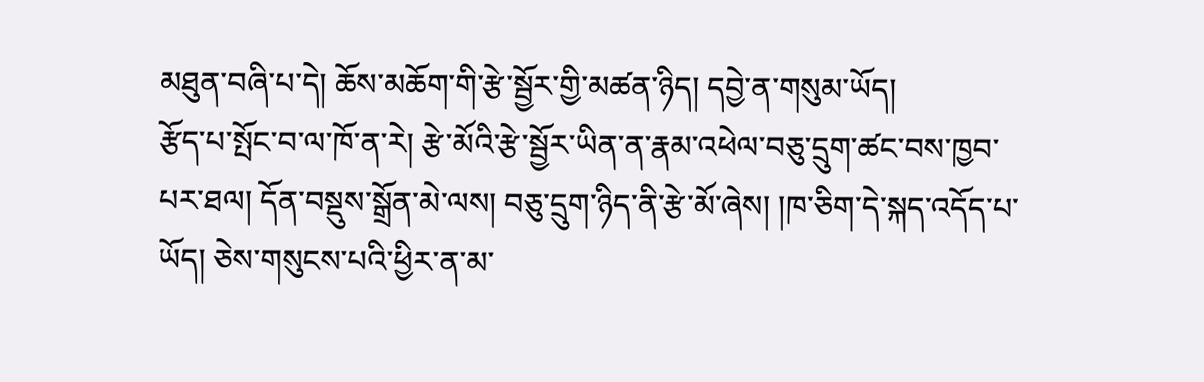མཐུན་བཞི་པ་དེ། ཆོས་མཆོག་གི་རྩེ་སྦྱོར་གྱི་མཚན་ཉིད། དབྱེ་ན་གསུམ་ཡོད།
རྩོད་པ་སྤོང་བ་ལ་ཁོ་ན་རེ། རྩེ་མོའི་རྩེ་སྦྱོར་ཡིན་ན་རྣམ་འཕེལ་བཅུ་དྲུག་ཚང་བས་ཁྱབ་པར་ཐལ། དོན་བསྡུས་སྒྲོན་མེ་ལས། བཅུ་དྲུག་ཉིད་ནི་རྩེ་མོ་ཞེས། །ཁ་ཅིག་དེ་སྐད་འདོད་པ་ཡོད། ཅེས་གསུངས་པའི་ཕྱིར་ན་མ་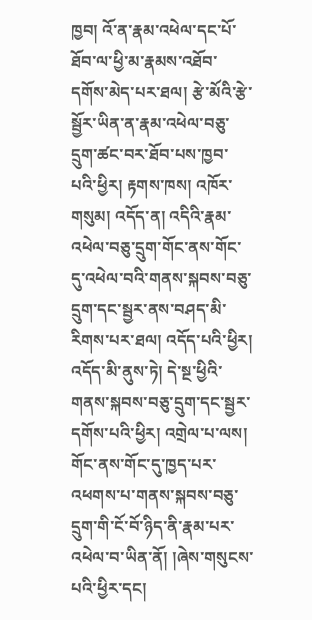ཁྱབ། འོ་ན་རྣམ་འཕེལ་དང་པོ་ཐོབ་ལ་ཕྱི་མ་རྣམས་འཐོབ་དགོས་མེད་པར་ཐལ། རྩེ་མོའི་རྩེ་སྦྱོར་ཡིན་ན་རྣམ་འཕེལ་བཅུ་དྲུག་ཚང་བར་ཐོབ་པས་ཁྱབ་པའི་ཕྱིར། རྟགས་ཁས། འཁོར་གསུམ། འདོད་ན། འདིའི་རྣམ་འཕེལ་བཅུ་དྲུག་གོང་ནས་གོང་དུ་འཕེལ་བའི་གནས་སྐབས་བཅུ་དྲུག་དང་སྦྱར་ནས་བཤད་མི་རིགས་པར་ཐལ། འདོད་པའི་ཕྱིར། འདོད་མི་ནུས་ཏེ། དེ་སྔ་ཕྱིའི་གནས་སྐབས་བཅུ་དྲུག་དང་སྦྱར་དགོས་པའི་ཕྱིར། འགྲེལ་པ་ལས། གོང་ནས་གོང་དུ་ཁྱད་པར་འཕགས་པ་གནས་སྐབས་བཅུ་དྲུག་གི་ངོ་བོ་ཉིད་ནི་རྣམ་པར་འཕེལ་བ་ཡིན་ནོ། །ཞེས་གསུངས་པའི་ཕྱིར་དང།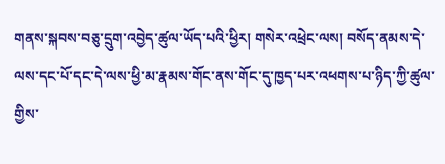གནས་སྐབས་བཅུ་དྲུག་འབྱེད་ཚུལ་ཡོད་པའི་ཕྱིར། གསེར་འཕྲེང་ལས། བསོད་ནམས་དེ་ལས་དང་པོ་དང་དེ་ལས་ཕྱི་མ་རྣམས་གོང་ནས་གོང་དུ་ཁྱད་པར་འཕགས་པ་ཉིད་ཀྱི་ཚུལ་གྱིས་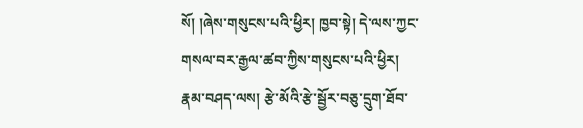སོ། །ཞེས་གསུངས་པའི་ཕྱིར། ཁྱབ་སྟེ། དེ་ལས་ཀྱང་གསལ་བར་རྒྱལ་ཚབ་ཀྱིས་གསུངས་པའི་ཕྱིར། རྣམ་བཤད་ལས། རྩེ་མོའི་རྩེ་སྦྱོར་བཅུ་དྲུག་ཐོབ་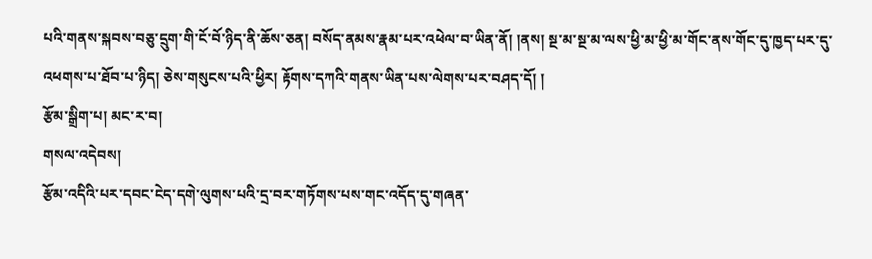པའི་གནས་སྐབས་བཅུ་དྲུག་གི་ངོ་བོ་ཉིད་ནི་ཆོས་ཅན། བསོད་ནམས་རྣམ་པར་འཕེལ་བ་ཡིན་ནོ། །ནས། སྔ་མ་སྔ་མ་ལས་ཕྱི་མ་ཕྱི་མ་གོང་ནས་གོང་དུ་ཁྱད་པར་དུ་འཕགས་པ་ཐོབ་པ་ཉིད། ཅེས་གསུངས་པའི་ཕྱིར། རྟོགས་དཀའི་གནས་ཡིན་པས་ལེགས་པར་བཤད་དོ། །
རྩོམ་སྒྲིག་པ། མང་ར་བ།
གསལ་འདེབས།
རྩོམ་འདིའི་པར་དབང་ངེད་དགེ་ལུགས་པའི་དྲ་བར་གཏོགས་པས་གང་འདོད་དུ་གཞན་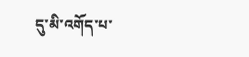དུ་མི་འགོད་པ་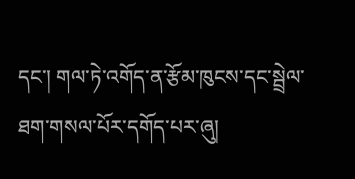དང་། གལ་ཏེ་འགོད་ན་རྩོམ་ཁུངས་དང་སྦྲེལ་ཐག་གསལ་པོར་དགོད་པར་ཞུ།